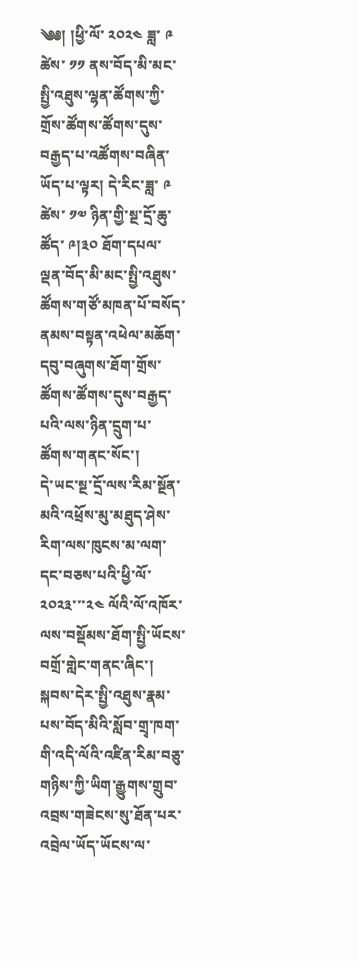༄༅། །ཕྱི་ལོ་ ༢༠༢༤ ཟླ་ ༩ ཚེས་ ༡༡ ནས་བོད་མི་མང་སྤྱི་འཐུས་ལྷན་ཚོགས་ཀྱི་གྲོས་ཚོགས་ཚོགས་དུས་བརྒྱད་པ་འཚོགས་བཞིན་ཡོད་པ་ལྟར། དེ་རིང་ཟླ་ ༩ ཚེས་ ༡༧ ཉིན་གྱི་སྔ་དྲོ་ཆུ་ཚོད་ ༩།༣༠ ཐོག་དཔལ་ལྡན་བོད་མི་མང་སྤྱི་འཐུས་ཚོགས་གཙོ་མཁན་པོ་བསོད་ནམས་བསྟན་འཕེལ་མཆོག་དབུ་བཞུགས་ཐོག་གྲོས་ཚོགས་ཚོགས་དུས་བརྒྱད་པའི་ལས་ཉིན་དྲུག་པ་ཚོགས་གནང་སོང་།
དེ་ཡང་སྔ་དྲོ་ལས་རིམ་སྔོན་མའི་འཕྲོས་མུ་མཐུད་ཤེས་རིག་ལས་ཁུངས་མ་ལག་དང་བཅས་པའི་ཕྱི་ལོ་ ༢༠༢༣་་་༢༤ ལོའི་ལོ་འཁོར་ལས་བསྡོམས་ཐོག་སྤྱི་ཡོངས་བགྲོ་གླེང་གནང་ཞིང་། སྐབས་དེར་སྤྱི་འཐུས་རྣམ་པས་བོད་མིའི་སློབ་གྲྭ་ཁག་གི་འདི་ལོའི་འཛིན་རིམ་བཅུ་གཉིས་ཀྱི་ཡིག་རྒྱུགས་གྲུབ་འབྲས་གཟེངས་སུ་ཐོན་པར་འབྲེལ་ཡོད་ཡོངས་ལ་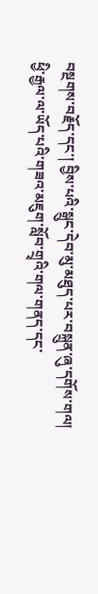བསྔགས་བརྗོད་དང་། བྱིས་པའི་སྒྲུང་དེབ་མུ་མཐུད་པར་བསྐྲུན་ཞུ་དགོས་གལ། ཕྱི་རྒྱལ་ལ་ཡོད་པའི་གཟའ་མཇུག་སློབ་གྲྭའི་གལ་གནད་དང་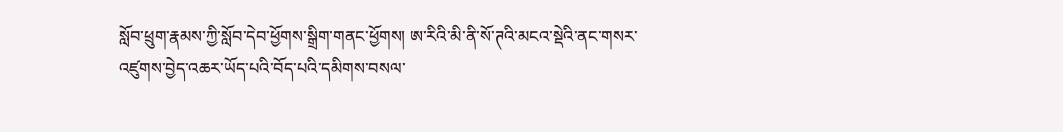སློབ་ཕྲུག་རྣམས་ཀྱི་སློབ་དེབ་ཕྱོགས་སྒྲིག་གནང་ཕྱོགས། ཨ་རིའི་མི་ནི་སོ་ཊའི་མངའ་སྡེའི་ནང་གསར་འཛུགས་བྱེད་འཆར་ཡོད་པའི་བོད་པའི་དམིགས་བསལ་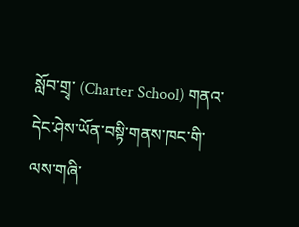སློབ་གྲྭ་ (Charter School) གནའ་དེང་ཤེས་ཡོན་བསྟི་གནས་ཁང་གི་ལས་གཞི་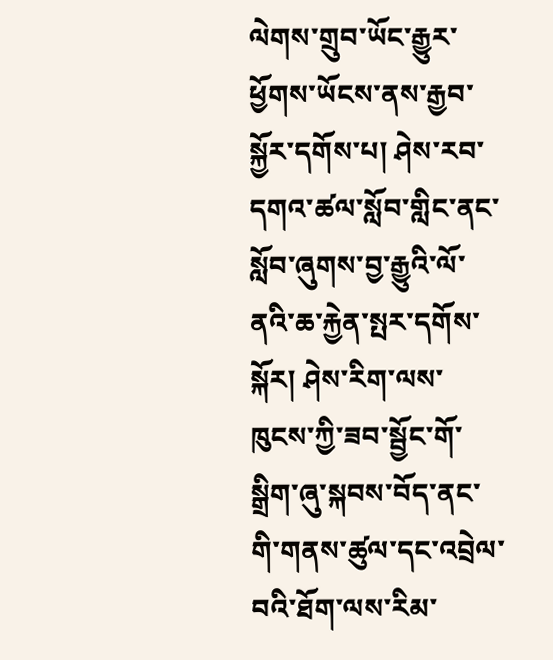ལེགས་གྲུབ་ཡོང་རྒྱུར་ཕྱོགས་ཡོངས་ནས་རྒྱབ་སྐྱོར་དགོས་པ། ཤེས་རབ་དགའ་ཚལ་སློབ་གླིང་ནང་སློབ་ཞུགས་བྱ་རྒྱུའི་ལོ་ནའི་ཆ་རྐྱེན་སྤར་དགོས་སྐོར། ཤེས་རིག་ལས་ཁུངས་ཀྱི་ཟབ་སྦྱོང་གོ་སྒྲིག་ཞུ་སྐབས་བོད་ནང་གི་གནས་ཚུལ་དང་འབྲེལ་བའི་ཐོག་ལས་རིམ་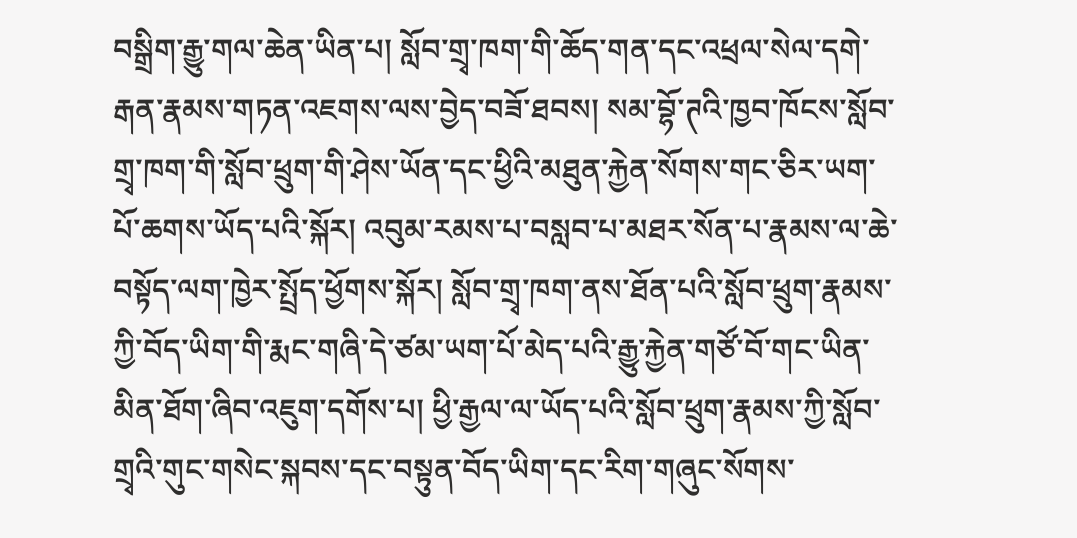བསྒྲིག་རྒྱུ་གལ་ཆེན་ཡིན་པ། སློབ་གྲྭ་ཁག་གི་ཆོད་གན་དང་འཕྲལ་སེལ་དགེ་རྒན་རྣམས་གཏན་འཇགས་ལས་བྱེད་བཟོ་ཐབས། སམ་བྷོ་ཊའི་ཁྱབ་ཁོངས་སློབ་གྲྭ་ཁག་གི་སློབ་ཕྲུག་གི་ཤེས་ཡོན་དང་ཕྱིའི་མཐུན་རྐྱེན་སོགས་གང་ཅིར་ཡག་པོ་ཆགས་ཡོད་པའི་སྐོར། འབུམ་རམས་པ་བསླབ་པ་མཐར་སོན་པ་རྣམས་ལ་ཆེ་བསྟོད་ལག་ཁྱེར་སྤྲོད་ཕྱོགས་སྐོར། སློབ་གྲྭ་ཁག་ནས་ཐོན་པའི་སློབ་ཕྲུག་རྣམས་ཀྱི་བོད་ཡིག་གི་རྨང་གཞི་དེ་ཙམ་ཡག་པོ་མེད་པའི་རྒྱུ་རྐྱེན་གཙོ་བོ་གང་ཡིན་མིན་ཐོག་ཞིབ་འཇུག་དགོས་པ། ཕྱི་རྒྱལ་ལ་ཡོད་པའི་སློབ་ཕྲུག་རྣམས་ཀྱི་སློབ་གྲྭའི་གུང་གསེང་སྐབས་དང་བསྟུན་བོད་ཡིག་དང་རིག་གཞུང་སོགས་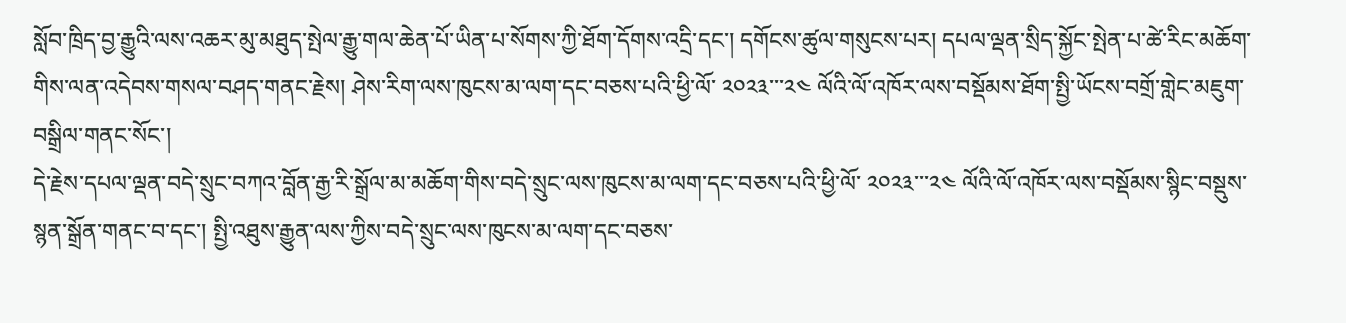སློབ་ཁྲིད་བྱ་རྒྱུའི་ལས་འཆར་མུ་མཐུད་སྤེལ་རྒྱུ་གལ་ཆེན་པོ་ཡིན་པ་སོགས་ཀྱི་ཐོག་དོགས་འདྲི་དང་། དགོངས་ཚུལ་གསུངས་པར། དཔལ་ལྡན་སྲིད་སྐྱོང་སྤེན་པ་ཚེ་རིང་མཆོག་གིས་ལན་འདེབས་གསལ་བཤད་གནང་རྗེས། ཤེས་རིག་ལས་ཁུངས་མ་ལག་དང་བཅས་པའི་ཕྱི་ལོ་ ༢༠༢༣་་་༢༤ ལོའི་ལོ་འཁོར་ལས་བསྡོམས་ཐོག་སྤྱི་ཡོངས་བགྲོ་གླེང་མཇུག་བསྒྲིལ་གནང་སོང་།
དེ་རྗེས་དཔལ་ལྡན་བདེ་སྲུང་བཀའ་བློན་རྒྱ་རི་སྒྲོལ་མ་མཆོག་གིས་བདེ་སྲུང་ལས་ཁུངས་མ་ལག་དང་བཅས་པའི་ཕྱི་ལོ་ ༢༠༢༣་་་༢༤ ལོའི་ལོ་འཁོར་ལས་བསྡོམས་སྙིང་བསྡུས་སྙན་སྒྲོན་གནང་བ་དང་། སྤྱི་འཐུས་རྒྱུན་ལས་ཀྱིས་བདེ་སྲུང་ལས་ཁུངས་མ་ལག་དང་བཅས་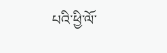པའི་ཕྱི་ལོ་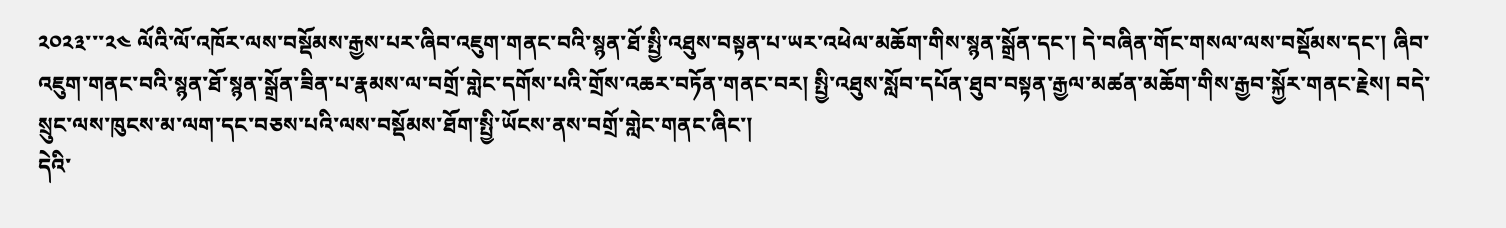༢༠༢༣་་་༢༤ ལོའི་ལོ་འཁོར་ལས་བསྡོམས་རྒྱས་པར་ཞིབ་འཇུག་གནང་བའི་སྙན་ཐོ་སྤྱི་འཐུས་བསྟན་པ་ཡར་འཕེལ་མཆོག་གིས་སྙན་སྒྲོན་དང་། དེ་བཞིན་གོང་གསལ་ལས་བསྡོམས་དང་། ཞིབ་འཇུག་གནང་བའི་སྙན་ཐོ་སྙན་སྒྲོན་ཟིན་པ་རྣམས་ལ་བགྲོ་གླེང་དགོས་པའི་གྲོས་འཆར་བཏོན་གནང་བར། སྤྱི་འཐུས་སློབ་དཔོན་ཐུབ་བསྟན་རྒྱལ་མཚན་མཆོག་གིས་རྒྱབ་སྐྱོར་གནང་རྗེས། བདེ་སྲུང་ལས་ཁུངས་མ་ལག་དང་བཅས་པའི་ལས་བསྡོམས་ཐོག་སྤྱི་ཡོངས་ནས་བགྲོ་གླེང་གནང་ཞིང་།
དེའི་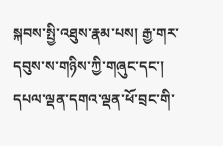སྐབས་སྤྱི་འཐུས་རྣམ་པས། རྒྱ་གར་དབུས་ས་གཉིས་ཀྱི་གཞུང་དང་། དཔལ་ལྡན་དགའ་ལྡན་ཕོ་བྲང་གི་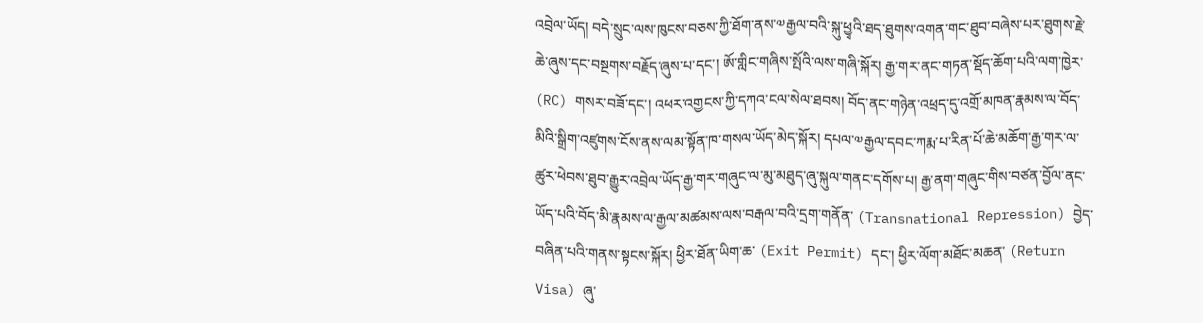འབྲེལ་ཡོད། བདེ་སྲུང་ལས་ཁུངས་བཅས་ཀྱི་ཐོག་ནས་༧རྒྱལ་བའི་སྐུ་ཕྱྭའི་ཐད་ཐུགས་འགན་གང་ཐུབ་བཞེས་པར་ཐུགས་རྗེ་ཆེ་ཞུས་དང་བསྔགས་བརྗོད་ཞུས་པ་དང་། ཨོ་གླིང་གཞིས་སྤོའི་ལས་གཞི་སྐོར། རྒྱ་གར་ནང་གཏན་སྡོད་ཆོག་པའི་ལག་ཁྱེར་ (RC) གསར་བཟོ་དང་། འཕར་འགྱངས་ཀྱི་དཀའ་ངལ་སེལ་ཐབས། བོད་ནང་གཉེན་འཕྲད་དུ་འགྲོ་མཁན་རྣམས་ལ་བོད་མིའི་སྒྲིག་འཛུགས་ངོས་ནས་ལམ་སྟོན་ཁ་གསལ་ཡོད་མེད་སྐོར། དཔལ་༧རྒྱལ་དབང་ཀརྨ་པ་རིན་པོ་ཆེ་མཆོག་རྒྱ་གར་ལ་ཚུར་ཕེབས་ཐུབ་རྒྱུར་འབྲེལ་ཡོད་རྒྱ་གར་གཞུང་ལ་མུ་མཐུད་ཞུ་སྐུལ་གནང་དགོས་པ། རྒྱ་ནག་གཞུང་གིས་བཙན་བྱོལ་ནང་ཡོད་པའི་བོད་མི་རྣམས་ལ་རྒྱལ་མཚམས་ལས་བརྒལ་བའི་དྲག་གནོན་ (Transnational Repression) བྱེད་བཞིན་པའི་གནས་སྟངས་སྐོར། ཕྱིར་ཐོན་ཡིག་ཆ་ (Exit Permit) དང་། ཕྱིར་ལོག་མཐོང་མཆན་ (Return Visa) ཞུ་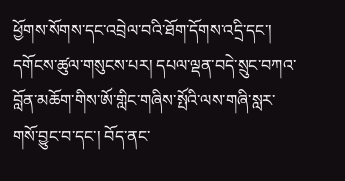ཕྱོགས་སོགས་དང་འབྲེལ་བའི་ཐོག་དོགས་འདྲི་དང་། དགོངས་ཚུལ་གསུངས་པར། དཔལ་ལྡན་བདེ་སྲུང་བཀའ་བློན་མཆོག་གིས་ཨོ་གླིང་གཞིས་སྤོའི་ལས་གཞི་སླར་གསོ་བྱུང་བ་དང་། བོད་ནང་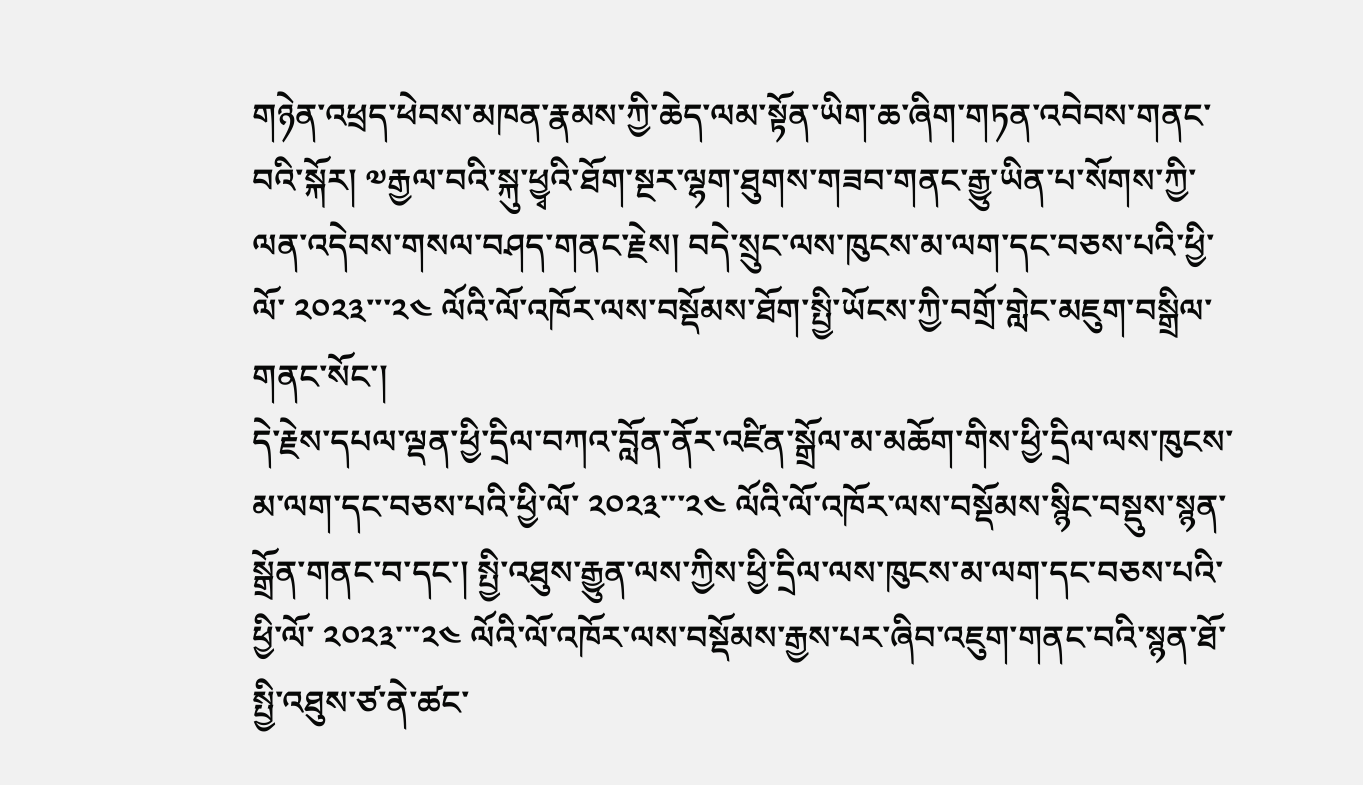གཉེན་འཕྲད་ཕེབས་མཁན་རྣམས་ཀྱི་ཆེད་ལམ་སྟོན་ཡིག་ཆ་ཞིག་གཏན་འབེབས་གནང་བའི་སྐོར། ༧རྒྱལ་བའི་སྐུ་ཕྱྭའི་ཐོག་སྔར་ལྷག་ཐུགས་གཟབ་གནང་རྒྱུ་ཡིན་པ་སོགས་ཀྱི་ལན་འདེབས་གསལ་བཤད་གནང་རྗེས། བདེ་སྲུང་ལས་ཁུངས་མ་ལག་དང་བཅས་པའི་ཕྱི་ལོ་ ༢༠༢༣་་་༢༤ ལོའི་ལོ་འཁོར་ལས་བསྡོམས་ཐོག་སྤྱི་ཡོངས་ཀྱི་བགྲོ་གླེང་མཇུག་བསྒྲིལ་གནང་སོང་།
དེ་རྗེས་དཔལ་ལྡན་ཕྱི་དྲིལ་བཀའ་བློན་ནོར་འཛིན་སྒྲོལ་མ་མཆོག་གིས་ཕྱི་དྲིལ་ལས་ཁུངས་མ་ལག་དང་བཅས་པའི་ཕྱི་ལོ་ ༢༠༢༣་་་༢༤ ལོའི་ལོ་འཁོར་ལས་བསྡོམས་སྙིང་བསྡུས་སྙན་སྒྲོན་གནང་བ་དང་། སྤྱི་འཐུས་རྒྱུན་ལས་ཀྱིས་ཕྱི་དྲིལ་ལས་ཁུངས་མ་ལག་དང་བཅས་པའི་ཕྱི་ལོ་ ༢༠༢༣་་་༢༤ ལོའི་ལོ་འཁོར་ལས་བསྡོམས་རྒྱས་པར་ཞིབ་འཇུག་གནང་བའི་སྙན་ཐོ་སྤྱི་འཐུས་ཙ་ནེ་ཚང་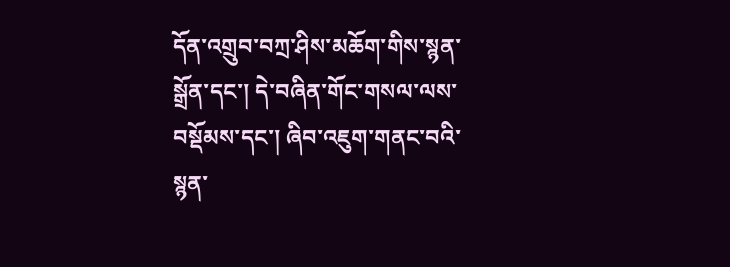དོན་འགྲུབ་བཀྲ་ཤིས་མཆོག་གིས་སྙན་སྒྲོན་དང་། དེ་བཞིན་གོང་གསལ་ལས་བསྡོམས་དང་། ཞིབ་འཇུག་གནང་བའི་སྙན་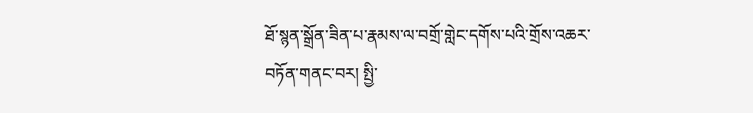ཐོ་སྙན་སྒྲོན་ཟིན་པ་རྣམས་ལ་བགྲོ་གླེང་དགོས་པའི་གྲོས་འཆར་བཏོན་གནང་བར། སྤྱི་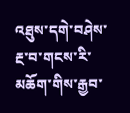འཐུས་དགེ་བཤེས་རྔ་བ་གངས་རི་མཆོག་གིས་རྒྱབ་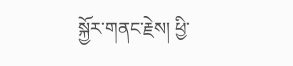སྐྱོར་གནང་རྗེས། ཕྱི་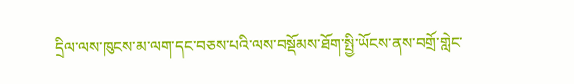དྲིལ་ལས་ཁུངས་མ་ལག་དང་བཅས་པའི་ལས་བསྡོམས་ཐོག་སྤྱི་ཡོངས་ནས་བགྲོ་གླེང་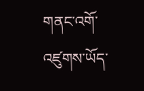གནང་འགོ་འཛུགས་ཡོད་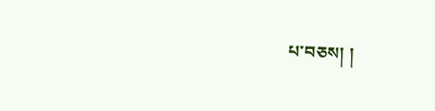པ་བཅས། །